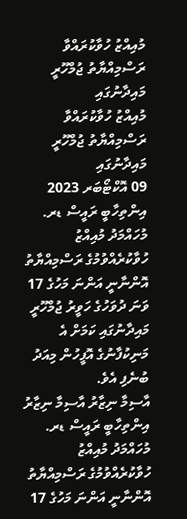މުއިއްޒު ހުވާކުރައްވާ ރަސްމިއްޔާތު ޖުމްހޫރީ މައިދާނުގައި
މުއިއްޒު ހުވާކުރައްވާ ރަސްމިއްޔާތު ޖުމްހޫރީ މައިދާނުގައި
09 އޮކްޓޯބަރ 2023
އިންތިހާބީ ރައީސް ޑރ. މުހައްމަދު މުއިއްޒު ހުވާކުރެއްވުމުގެ ރަސްމިއްޔާތު އޮންނާނީ އަންނަ މަހުގެ 17 ވަނަ ދުވަހުގެ ހަވީރު ޖުމްހޫރީ މައިދާނުގައި ކަމަށް އެ މަނިކުފާނުގެ އޮފީހުން މިއަދު ބުނެފި އެވެ.
އާސިމާ ނިޒާރު އާސިމާ ނިޒާރު
އިންތިހާބީ ރައީސް ޑރ. މުހައްމަދު މުއިއްޒު ހުވާކުރެއްވުމުގެ ރަސްމިއްޔާތު އޮންނާނީ އަންނަ މަހުގެ 17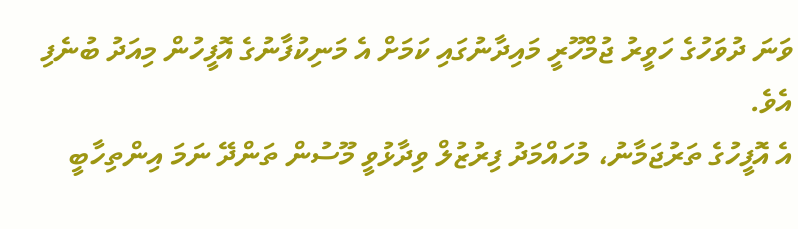ވަނަ ދުވަހުގެ ހަވީރު ޖުމްހޫރީ މައިދާނުގައި ކަމަށް އެ މަނިކުފާނުގެ އޮފީހުން މިއަދު ބުނެފި އެވެ.
އެ އޮފީހުގެ ތަރުޖަމާނު، މުހައްމަދު ފިރުޒުލް ވިދާޅުވީ މޫސުން ތަންދޭ ނަމަ އިންތިހާބީ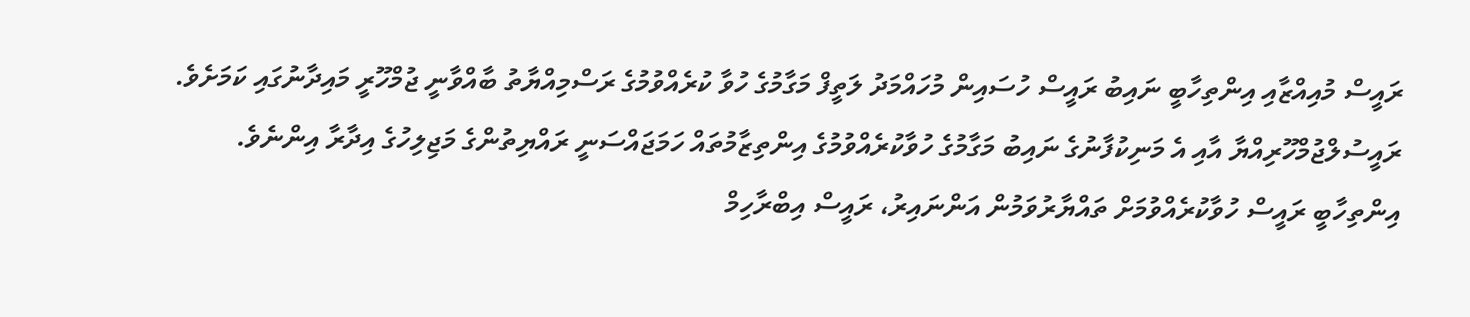ރައީސް މުއިއްޒާއި އިންތިހާބީ ނައިބު ރައީސް ހުސައިން މުހައްމަދު ލަތީފް މަގާމުގެ ހުވާ ކުރެއްވުމުގެ ރަސްމިއްޔާތު ބާއްވާނީ ޖުމްހޫރީ މައިދާނުގައި ކަމަށެވެ.
ރައީސުލްޖުމްހޫރިއްޔާ އާއި އެ މަނިކުފާނުގެ ނައިބު މަގާމުގެ ހުވާކުރެއްވުމުގެ އިންތިޒާމުތައް ހަމަޖައްސަނީ ރައްޔިތުންގެ މަޖިލިހުގެ އިދާރާ އިންނެވެ.
އިންތިހާބީ ރައީސް ހުވާކުރެއްވުމަށް ތައްޔާރުވަމުން އަންނައިރު، ރައީސް އިބްރާހިމް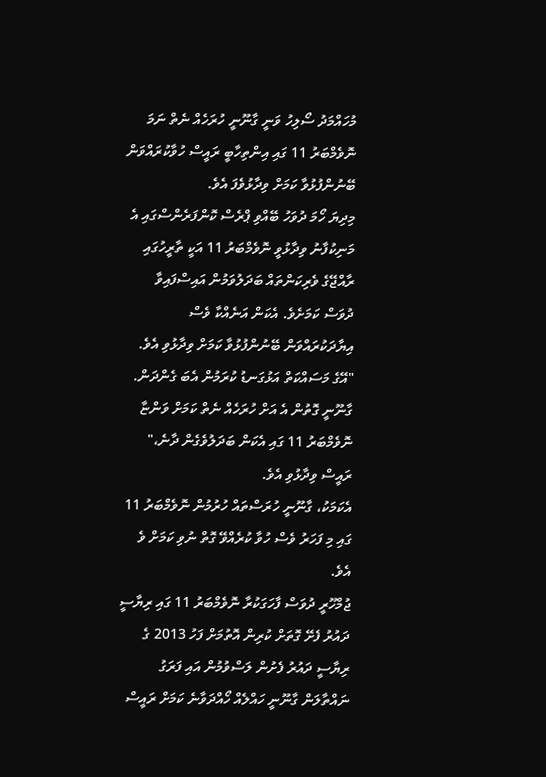މުހައްމަދު ސޯލިހު ވަނީ ގާނޫނީ ހުރަހެއް ނެތް ނަމަ ނޮވެމްބަރު 11 ގައި އިންތިހާބީ ރައީސް ހުވާކުރައްވަން ބޭނުންފުޅުވާ ކަމަށް ވިދާޅުވެފަ އެވެ.
މިދިޔަ ހޯމަ ދުވަހު ބޭއްވި ޕްރެސް ކޮންފަރެންސްގައި އެ މަނިކުފާނު ވިދާޅުވީ ނޮވެމްބަރު 11 އަކީ ތާރީހުގައި ރާއްޖޭގެ ވެރިކަންތައް ބަދަލުވަމުން އައިސްފައިވާ ދުވަސް ކަމަށެވެ. އެކަން އަނެއްކާ ވެސް އިޔާދަކުރައްވަން ބޭނުންފުޅުވާ ކަމަށް ވިދާޅުވި އެވެ.
"އޭގެ މަސައްކަތް އަޅުގަނޑު ކުރަމުން އެބަ ގެންދަން. ގާނޫނީ ގޮތުން އެ އަށް ހުރަހެއް ނެތް ކަމަށް ވަންޏާ ނޮވެމްބަރު 11 ގައި އެކަން ބަދަލުވެގެން ދާނެ،" ރައީސް ވިދާޅުވި އެވެ.
އެކަމަކު، ގާނޫނީ ހުރަސްތައް ހުރުމުން ނޮވެމްބަރު 11 ގައި މި ފަހަރު ވެސް ހުވާ ކުރެއްވޭ ގޮތް ނުވި ކަމަށް ވެ އެވެ.
ޖުމްހޫރީ ދުވަސް ފާހަގަކުރާ ނޮވެމްބަރު 11 ގައި ރިޔާސީ ދައުރު ފެށޭ ގޮތަށް ކުރިން އޮތުމަށް ފަހު 2013 ގެ ރިޔާސީ ދައުރު ފެށުން ލަސްވުމުން އައި ފަރަގު ނައްތާލަން ގާނޫނީ ހައްލެއް ހޯއްދަވާނެ ކަމަށް ރައީސް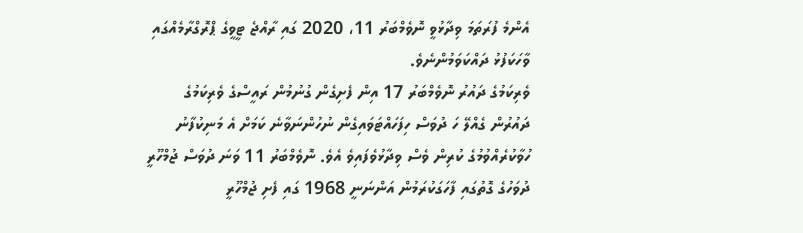އެންމެ ފުރަތަމަ ވިދާޅުވީ ނޮވެމްބަރު 11، 2020 ގައި ރާއްޖެ ޓީވީގެ ޕްރޮގްރާމެއްގައި ވާހަކަފުޅު ދައްކަވަމުންނެވެ.
ވެރިކަމުގެ ދައުރު ނޮވެމްބަރު 17 އިން ފެށިގެން ގުނުމުން ރައީސްގެ ވެރިކަމުގެ ދައުރުން ގެއްލޭ ހަ ދުވަސް ހިފަހައްޓަވައިގެން ނުހުންނަވާނެ ކަމަށް އެ މަނިކުފާނު ހުވާކުރެއްވުމުގެ ކުރިން ވެސް ވިދާޅުވެފައިވެ އެވެ. ނޮވެމްބަރު 11 ވަނަ ދުވަސް ޖުމްހޫރީ ދުވަހުގެ ގޮތުގައި ފާހަގަކުރަމުން އަންނަނީ 1968 ގައި ފެށި ޖުމްހޫރީ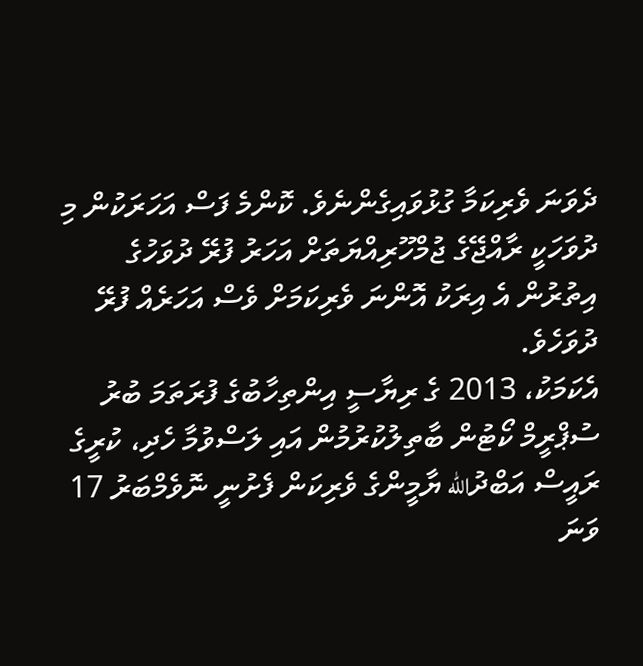ދެވަނަ ވެރިކަމާ ގުޅުވައިގެންނެވެ. ކޮންމެ ފަސް އަހަރަކުން މި ދުވަހަކީ ރާއްޖޭގެ ޖުމްހޫރިއްޔަތަށް އަހަރު ފުރޭ ދުވަހުގެ އިތުރުން އެ އިރަކު އޮންނަ ވެރިކަމަށް ވެސް އަހަރެއް ފުރޭ ދުވަހެވެ.
އެކަމަކު، 2013 ގެ ރިޔާސީ އިންތިހާބުގެ ފުރަތަމަ ބުރު ސުޕްރީމް ކޯޓުން ބާތިލުކުރުމުން އައި ލަސްވުމާ ހެދި، ކުރީގެ ރައީސް އަބްދުالله ޔާމީންގެ ވެރިކަން ފެށުނީ ނޮވެމްބަރު 17 ވަނަ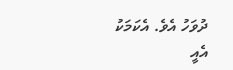ދުވަހު އެވެ. އެކަމަކު އެއީ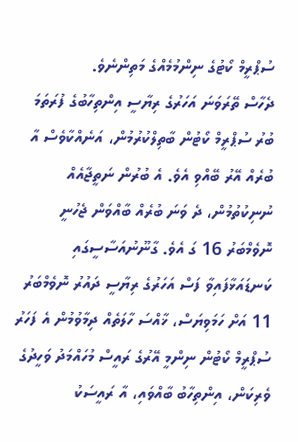ސުޕްރީމް ކޯޓުގެ ނިންމުމެއްގެ މަތިންނެވެ.
ދެހާސް ތޭރަވަނަ އަހަރުގެ ރިޔާސީ އިންތިހާބުގެ ފުރަތަމަ ބުރު ސުޕްރީމް ކޯޓުން ބާތިލްކުރުމުން، އަނެއްކާވެސް އާ ބުރެއް އޭރު ބޭއްވި އެވެ. އެ ބުރުން ނަތީޖާއެއް ނުނިކުތުމުން، ދެ ވަނަ ބުރެއް ބާއްވަން ޖެހުނީ ނޮވެމްބަރު 16 ގަ އެވެ. ގާނޫނުއަސާސީގައި ކަނޑައަޅާފައިވާ ފަސް އަހަރުގެ ރިޔާސީ ދައުރު ނޮވެމްބަރު 11 އަށް ހަމަވިޔަސް، ޚާއްސަ ހާލަތެއް ދިމާވުމުން އެ ފަހަރު ސުޕްރީމް ކޯޓުން ނިންމީ އޭރުގެ ރައީސް މުހައްމަދު ވަހީދުގެ ވެރިކަން، އިންތިހާބު ބާއްވައި، އާ ރައީސަކު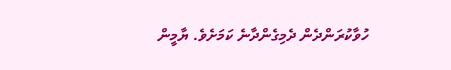ހުވާކުރަންދެން ދެމިގެންދާނެ ކަމަށެވެ. ޔާމީން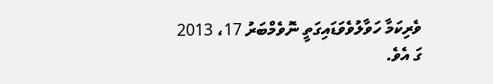ވެރިކަމާ ހަވާލުވެވަޑައިގަތީ ނޮވެމްބަރު 17، 2013 ގަ އެވެ.